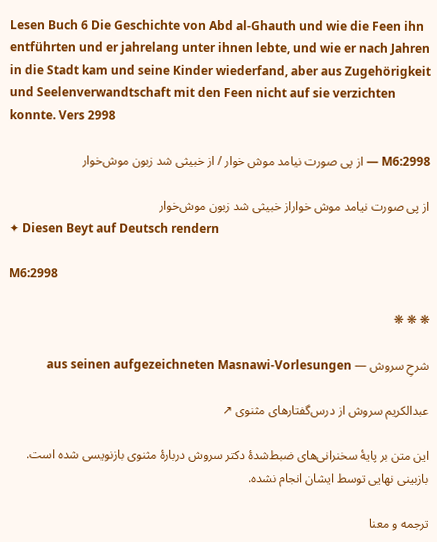Lesen Buch 6 Die Geschichte von Abd al-Ghauth und wie die Feen ihn entführten und er jahrelang unter ihnen lebte, und wie er nach Jahren in die Stadt kam und seine Kinder wiederfand, aber aus Zugehörigkeit und Seelenverwandtschaft mit den Feen nicht auf sie verzichten konnte. Vers 2998

M6:2998 — از پی صورت نیامد موش خوار / از خبیثی شد زبون موش‌خوار

از پی صورت نیامد موش خواراز خبیثی شد زبون موش‌خوار
✦ Diesen Beyt auf Deutsch rendern

M6:2998

❋ ❋ ❋

شرحِ سروش — aus seinen aufgezeichneten Masnawi-Vorlesungen

عبدالکریم سروش از درس‌گفتارهای مثنوی ↗

این متن بر پایهٔ سخنرانی‌های ضبط‌شدهٔ دکتر سروش دربارهٔ مثنوی بازنویسی شده است. بازبینی نهایی توسط ایشان انجام نشده.

ترجمه و معنا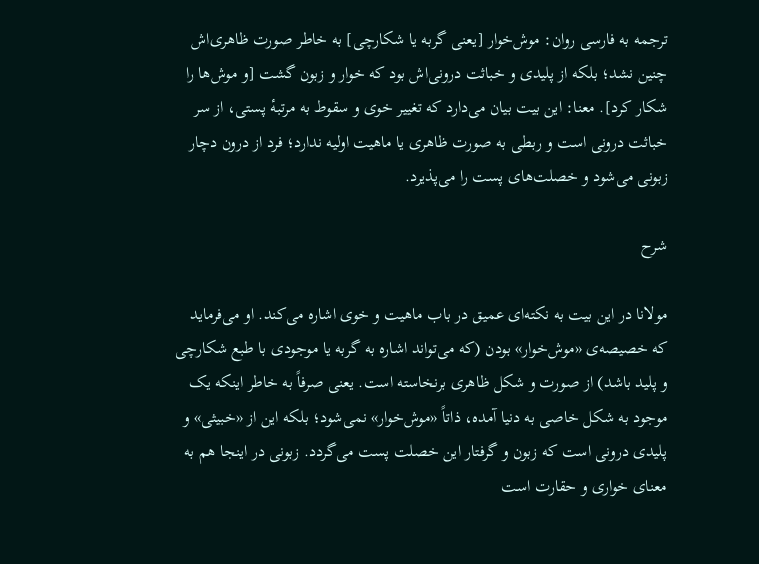ترجمه به فارسی روان: موش‌خوار [یعنی گربه یا شکارچی] به خاطر صورت ظاهری‌اش چنین نشد؛ بلکه از پلیدی و خباثت درونی‌اش بود که خوار و زبون گشت [و موش‌ها را شکار کرد]. معنا: این بیت بیان می‌دارد که تغییر خوی و سقوط به مرتبهٔ پستی، از سر خباثت درونی است و ربطی به صورت ظاهری یا ماهیت اولیه ندارد؛ فرد از درون دچار زبونی می‌شود و خصلت‌های پست را می‌پذیرد.

شرح

مولانا در این بیت به نکته‌ای عمیق در باب ماهیت و خوی اشاره می‌کند. او می‌فرماید که خصیصه‌ی «موش‌خوار» بودن (که می‌تواند اشاره به گربه یا موجودی با طبع شکارچی و پلید باشد) از صورت و شکل ظاهری برنخاسته است. یعنی صرفاً به خاطر اینکه یک موجود به شکل خاصی به دنیا آمده، ذاتاً «موش‌خوار» نمی‌شود؛ بلکه این از «خبیثی» و پلیدی درونی است که زبون و گرفتار این خصلت پست می‌گردد. زبونی در اینجا هم به معنای خواری و حقارت است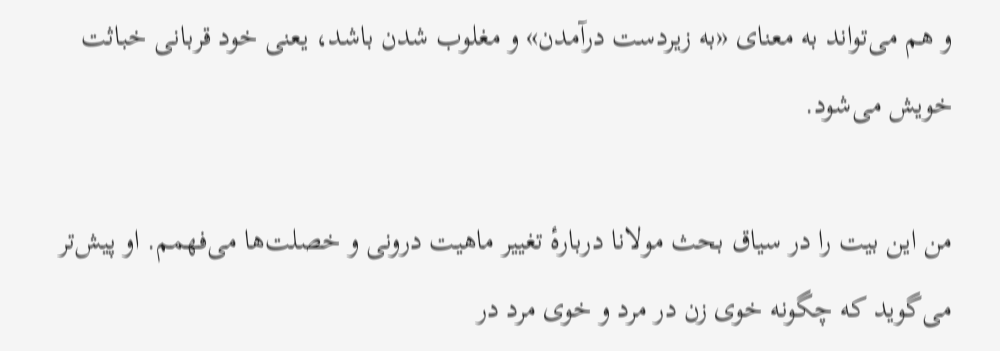و هم می‌تواند به معنای «به زیردست درآمدن» و مغلوب شدن باشد، یعنی خود قربانی خباثت خویش می‌شود.

من این بیت را در سیاق بحث مولانا دربارهٔ تغییر ماهیت درونی و خصلت‌ها می‌فهمم. او پیش‌تر می‌گوید که چگونه خوی زن در مرد و خوی مرد در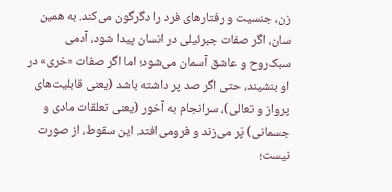زن، جنسیت و رفتارهای فرد را دگرگون می‌کند. به همین سان، اگر صفات جبرئیلی در انسان پیدا شود، آدمی سبک‌روح و عاشق آسمان می‌شود؛ اما اگر صفات «خری» در او بنشیند، حتی اگر صد پر داشته باشد (یعنی قابلیت‌های پرواز و تعالی)، سرانجام به آخور (یعنی تعلقات مادی و جسمانی) پَر می‌زند و فرومی‌افتد. این سقوط، از صورت نیست؛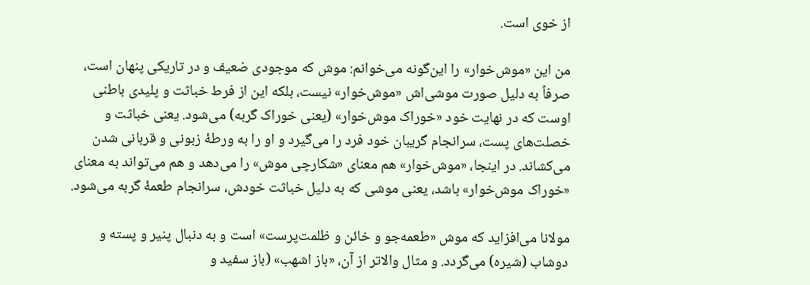از خوی است.

من این «موش‌خوار» را این‌گونه می‌خوانم: موش که موجودی ضعیف و در تاریکی پنهان است، صرفاً به دلیل صورت موشی‌اش «موش‌خوار» نیست، بلکه این از فرط خباثت و پلیدی باطنی اوست که در نهایت خود «خوراک موش‌خوار» (یعنی خوراک گربه) می‌شود. یعنی خباثت و خصلت‌های پست، سرانجام گریبان خود فرد را می‌گیرد و او را به ورطهٔ زبونی و قربانی شدن می‌کشاند. در اینجا، «موش‌خوار» هم معنای «شکارچی موش» را می‌دهد و هم می‌تواند به معنای «خوراک موش‌خوار» باشد، یعنی موشی که به دلیل خباثت خودش، سرانجام طعمهٔ گربه می‌شود.

مولانا می‌افزاید که موش «طعمه‌جو و خائن و ظلمت‌پرست» است و به دنبال پنیر و پسته و دوشاب (شیره) می‌گردد. و مثال والاتر از آن، «باز اشهب» (باز سفید و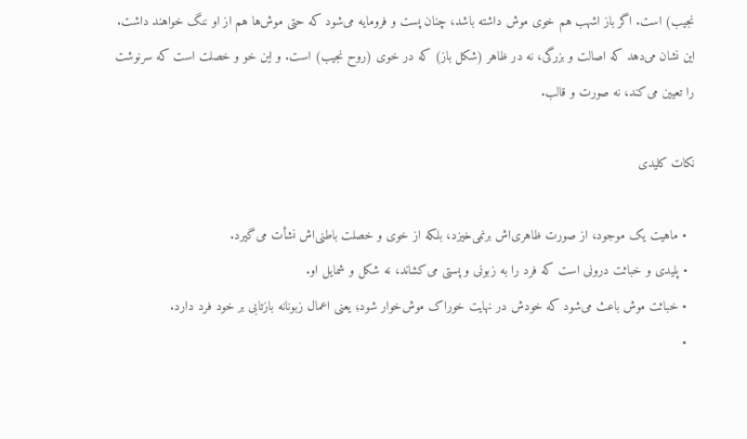نجیب) است. اگر باز اشهب هم خوی موش داشته باشد، چنان پست و فرومایه می‌شود که حتی موش‌ها هم از او ننگ خواهند داشت. این نشان می‌دهد که اصالت و بزرگی، نه در ظاهر (شکل باز) که در خوی (روح نجیب) است. و این خو و خصلت است که سرنوشت را تعیین می‌کند، نه صورت و قالب.

نکات کلیدی

  • ماهیت یک موجود، از صورت ظاهری‌اش برنمی‌خیزد، بلکه از خوی و خصلت باطنی‌اش نشأت می‌گیرد.
  • پلیدی و خباثت درونی است که فرد را به زبونی و پستی می‌کشاند، نه شکل و شمایل او.
  • خباثت موش باعث می‌شود که خودش در نهایت خوراک موش‌خوار شود؛ یعنی اعمال زبونانه بازتابی بر خود فرد دارد.
  •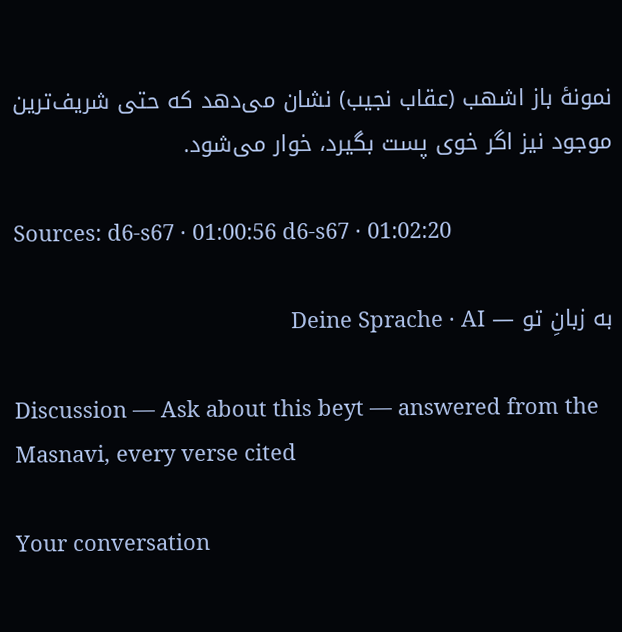نمونهٔ باز اشهب (عقاب نجیب) نشان می‌دهد که حتی شریف‌ترین موجود نیز اگر خوی پست بگیرد، خوار می‌شود.

Sources: d6-s67 · 01:00:56 d6-s67 · 01:02:20

به زبانِ تو — Deine Sprache · AI

Discussion — Ask about this beyt — answered from the Masnavi, every verse cited

Your conversation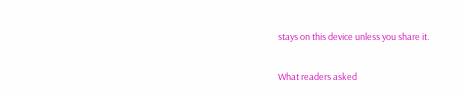stays on this device unless you share it.

What readers asked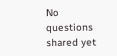No questions shared yet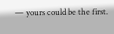— yours could be the first.